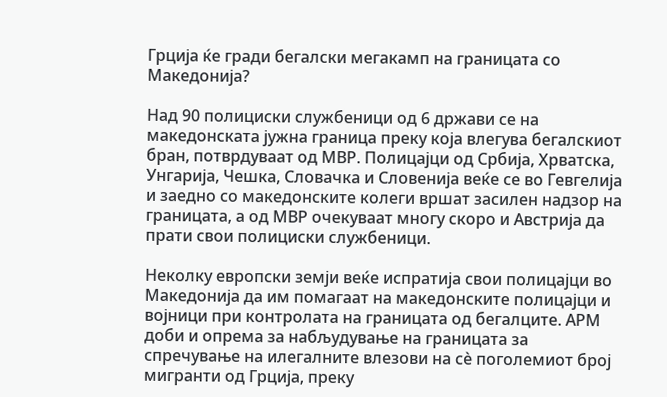Грција ќе гради бегалски мегакамп на границата со Македонија?

Над 90 полициски службеници од 6 држави се на македонската јужна граница преку која влегува бегалскиот бран, потврдуваат од МВР. Полицајци од Србија, Хрватска, Унгарија, Чешка, Словачка и Словенија веќе се во Гевгелија и заедно со македонските колеги вршат засилен надзор на границата, а од МВР очекуваат многу скоро и Австрија да прати свои полициски службеници.

Неколку европски земји веќе испратија свои полицајци во Македонија да им помагаат на македонските полицајци и војници при контролата на границата од бегалците. АРМ доби и опрема за набљудување на границата за спречување на илегалните влезови на сè поголемиот број мигранти од Грција, преку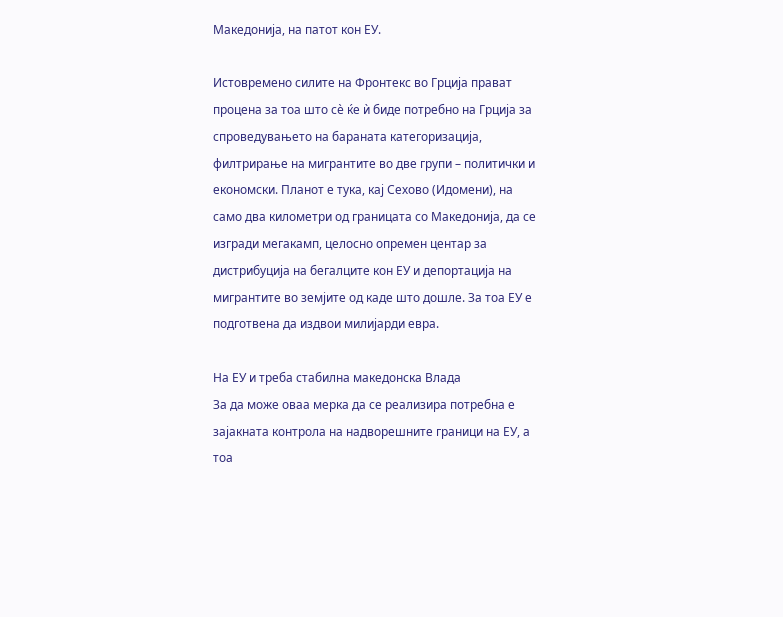Македонија, на патот кон ЕУ.

Истовремено силите на Фронтекс во Грција прават процена за тоа што сè ќе ѝ биде потребно на Грција за спроведувањето на бараната категоризација, филтрирање на мигрантите во две групи – политички и економски. Планот е тука, кај Сехово (Идомени), на само два километри од границата со Македонија, да се изгради мегакамп, целосно опремен центар за дистрибуција на бегалците кон ЕУ и депортација на мигрантите во земјите од каде што дошле. За тоа ЕУ е подготвена да издвои милијарди евра.

На ЕУ и треба стабилна македонска Влада
За да може оваа мерка да се реализира потребна е зајакната контрола на надворешните граници на ЕУ, а тоа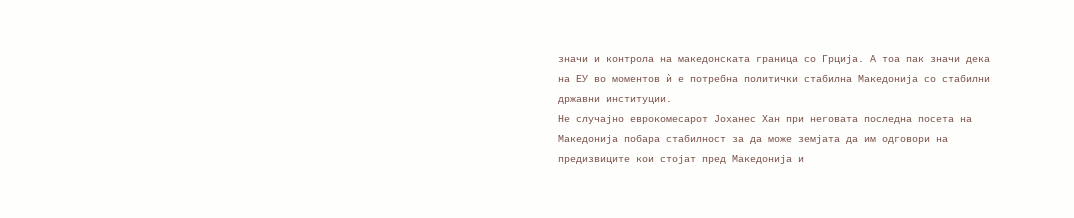значи и контрола на македонската граница со Грција. А тоа пак значи дека на ЕУ во моментов ѝ е потребна политички стабилна Македонија со стабилни државни институции.
Не случајно еврокомесарот Јоханес Хан при неговата последна посета на Македонија побара стабилност за да може земјата да им одговори на предизвиците кои стојат пред Македонија и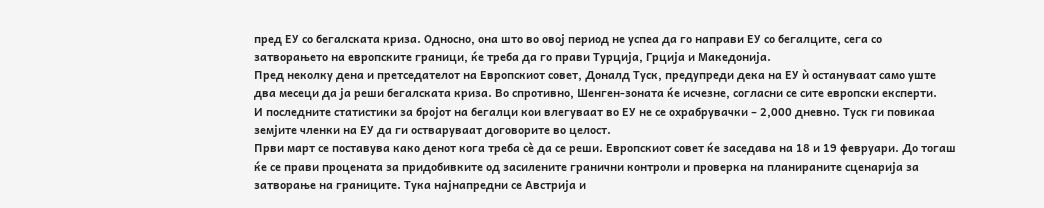пред ЕУ со бегалската криза. Односно, она што во овој период не успеа да го направи ЕУ со бегалците, сега со затворањето на европските граници, ќе треба да го прави Турција, Грција и Македонија.
Пред неколку дена и претседателот на Европскиот совет, Доналд Туск, предупреди дека на ЕУ ѝ остануваат само уште два месеци да ја реши бегалската криза. Во спротивно, Шенген-зоната ќе исчезне, согласни се сите европски експерти.
И последните статистики за бројот на бегалци кои влегуваат во ЕУ не се охрабрувачки – 2,000 дневно. Туск ги повикаа земјите членки на ЕУ да ги остваруваат договорите во целост.
Први март се поставува како денот кога треба сè да се реши. Европскиот совет ќе заседава на 18 и 19 февруари. До тогаш ќе се прави процената за придобивките од засилените гранични контроли и проверка на планираните сценарија за затворање на границите. Тука најнапредни се Австрија и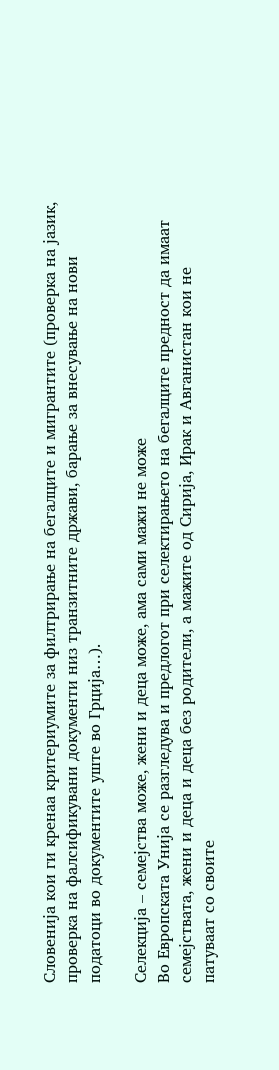Словенија кои ги кренаа критериумите за филтрирање на бегалците и мигрантите (проверка на јазик, проверка на фалсификувани документи низ транзитните држави, барање за внесување на нови податоци во документите уште во Грција…).

Селекција – семејства може, жени и деца може, ама сами мажи не може
Во Европската Унија се разгледува и предлогот при селектирањето на бегалците предност да имаат семејствата, жени и деца и деца без родители, а мажите од Сирија, Ирак и Авганистан кои не патуваат со своите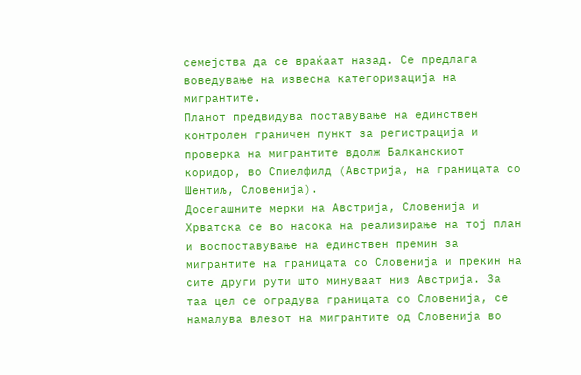семејства да се враќаат назад. Се предлага воведување на извесна категоризација на мигрантите.
Планот предвидува поставување на единствен контролен граничен пункт за регистрација и проверка на мигрантите вдолж Балканскиот коридор, во Спиелфилд (Австрија, на границата со Шентиљ, Словенија).
Досегашните мерки на Австрија, Словенија и Хрватска се во насока на реализирање на тој план и воспоставување на единствен премин за мигрантите на границата со Словенија и прекин на сите други рути што минуваат низ Австрија. За таа цел се оградува границата со Словенија, се намалува влезот на мигрантите од Словенија во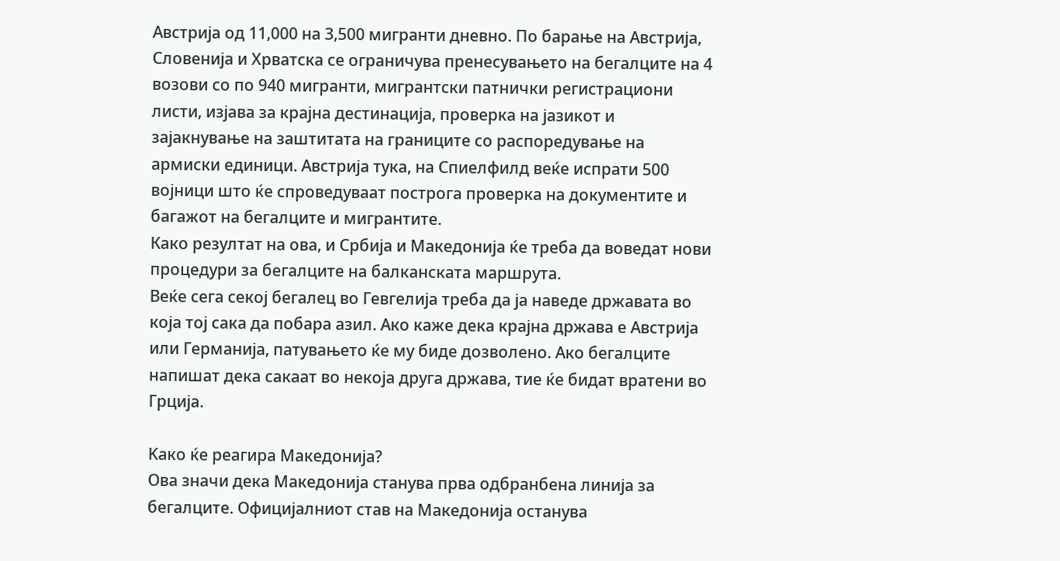Австрија од 11,000 на 3,500 мигранти дневно. По барање на Австрија, Словенија и Хрватска се ограничува пренесувањето на бегалците на 4 возови со по 940 мигранти, мигрантски патнички регистрациони листи, изјава за крајна дестинација, проверка на јазикот и зајакнување на заштитата на границите со распоредување на армиски единици. Австрија тука, на Спиелфилд веќе испрати 500 војници што ќе спроведуваат построга проверка на документите и багажот на бегалците и мигрантите.
Како резултат на ова, и Србија и Македонија ќе треба да воведат нови процедури за бегалците на балканската маршрута.
Веќе сега секој бегалец во Гевгелија треба да ја наведе државата во која тој сака да побара азил. Ако каже дека крајна држава е Австрија или Германија, патувањето ќе му биде дозволено. Ако бегалците напишат дека сакаат во некоја друга држава, тие ќе бидат вратени во Грција.

Kaко ќе реагира Македонија?
Ова значи дека Македонија станува прва одбранбена линија за бегалците. Официјалниот став на Македонија останува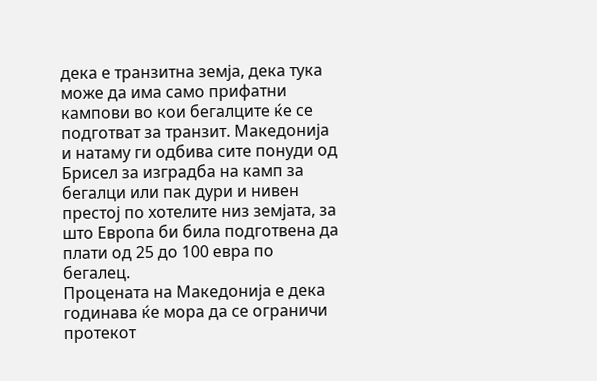дека е транзитна земја, дека тука може да има само прифатни кампови во кои бегалците ќе се подготват за транзит. Македонија и натаму ги одбива сите понуди од Брисел за изградба на камп за бегалци или пак дури и нивен престој по хотелите низ земјата, за што Европа би била подготвена да плати од 25 до 100 евра по бегалец.
Процената на Македонија е дека годинава ќе мора да се ограничи протекот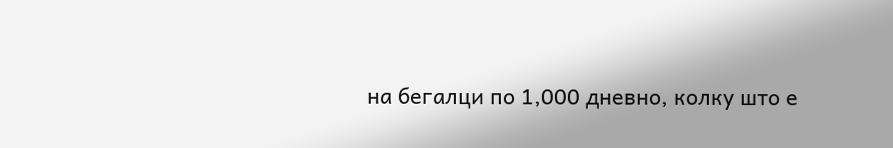на бегалци по 1,000 дневно, колку што е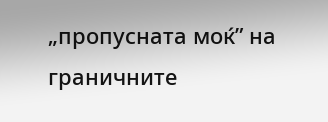„пропусната моќ” на граничните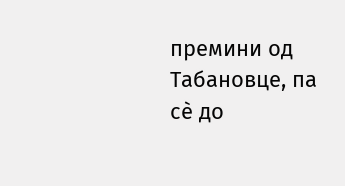премини од Табановце, па сè до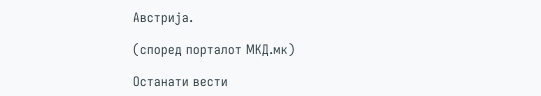Австрија.

(според порталот МКД.мк)

Останати вести